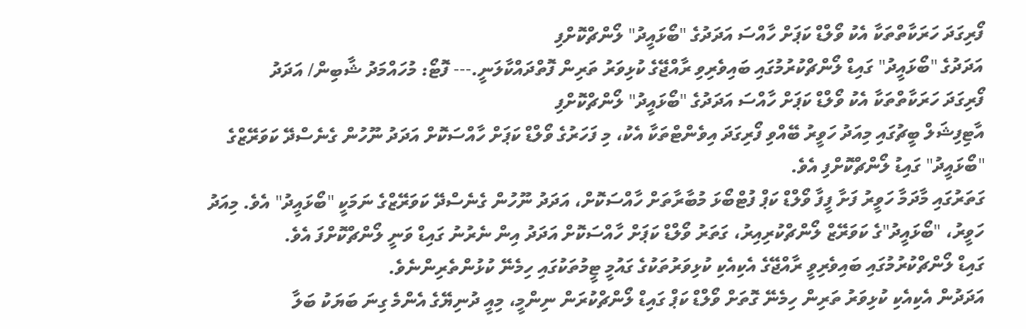ފޯރިގަދަ ހަރަކާތްތަކާ އެކު ވޯލްޑް ކަޕަށް ހާއްސަ އަދަދުގެ "ބޯޅައީދު" ލޯންޗްކޮށްފި
އަދަދުގެ "ބޯޅައީދު" ގައިޑް ލޯންޗްކުރުމުގައި ބައިވެރިވި ރާއްޖޭގެ ކުޅިވަރު ތަރިން ފޮތްދައްކާލަނީ.--- ފޮޓޯ: މުހައްމަދު ޝާބިން/ އަދަދު
ފޯރިގަދަ ހަރަކާތްތަކާ އެކު ވޯލްޑް ކަޕަށް ހާއްސަ އަދަދުގެ "ބޯޅައީދު" ލޯންޗްކޮށްފި
އާޓިފިޝަލް ބީޗުގައި މިއަދު ހަވީރު ބޭއްވި ފޯރިގަދަ އިވެންޓްތަކާ އެކު، މި ފަހަރުގެ ވޯލްޑް ކަޕަށް ހާއްސަކޮށް އަދަދު ނޫހުން ގެނެސްދޭ ކަވަރޭޒްގެ "ބޯޅައީދު" ގައިޑު ލޯންޗްކޮށްފި އެވެ.
ގަތަރުގައި މާދަމާ ހަވީރު ފަށާ ފީފާ ވޯލްޑް ކަޕް ފުޓްބޯޅަ މުބާރާތަށް ހާއްސަކޮށް، އަދަދު ނޫހުން ގެނެސްދޭ ކަވަރޭޒްގެ ނަމަކީ "ބޯޅައީދު" އެވެ. މިއަދު ހަވީރު، "ބޯޅައީދު"ގެ ކަވަރޭޒް ލޯންޗްކުރިއިރު، ގަތަރު ވޯލްޑް ކަޕަށް ހާއްސަކޮށް އަދަދު އިން ނެރުނު ގައިޑް ވަނީ ލޯންޗްކޮށްފަ އެވެ.
ގައިޑް ލޯންޗްކުރުމުގައި ބައިވެރިވީ ރާއްޖޭގެ އެކިއެކި ކުޅިވަރުތަކުގެ ގައުމީ ޓީމުތަކުގައި ހިމެނޭ ކުޅުންތެރިންނެވެ.
އަދަދުން އެކިއެކި ކުޅިވަރު ތަރިން ހިމެނޭ ގޮތަށް ވޯލްޑް ކަޕް ގައިޑް ލޯންޗްކުރަން ނިންމީ، މިއީ ދުނިޔޭގެ އެންމެ ގިނަ ބަޔަކު ބަލާ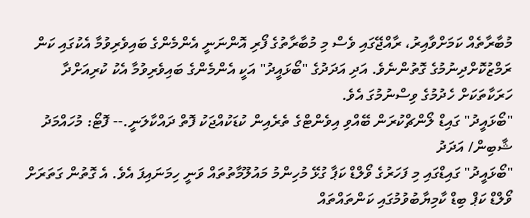މުބާރާތެއް ކަމަށްވާއިރު، ރާއްޖޭގައި ވެސް މި މުބާރާތުގެ ފޯރި އޮންނަނީ އެންމެންގެ ބައިވެރިވުމާ އެކުގައި ކަން ރަމްޒުކޮށްދިނުމުގެ ގޮތުންނެވެ. އަދި އަދަދުގެ "ބޯޅައީދު" އަކީ އެންމެންގެ ބައިވެރިވުމާ އެކު ކުރިއަށްދާ ހަރަކާތަކަށް ހެދުމުގެ ވިސްނުމުގަ އެވެ.
"ބޯޅައީދު" ގައިޑް ލޯންޗްކުރަން ބޭއްވި އިވެންޓްގެ ތެރެއިން ކުޑަކުއްޖަކު ފޮތް ދައްކާލަނީ.-- ފޮޓޯ: މުހައްމަދު ޝާބިން/ އަދަދު
"ބޯޅައީދު" ގައިޑްގައި މި ފަހަރުގެ ވޯލްޑް ކަޕާ ގުޅޭ މުހިންމު މައުލޫމާތުތައް ވަނީ ހިމަނައިފަ އެވެ. އެ ގޮތުން ގަތަރަށް ވޯލްޑް ކަޕް ބިޑް ކާމިޔާބުވުމުގައި ކަންތައްތައް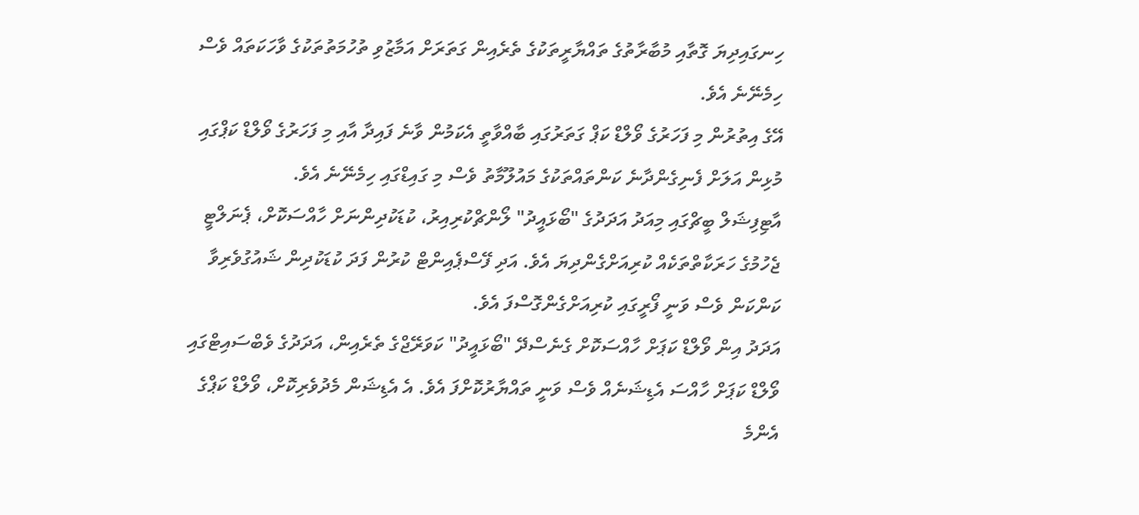ހިނގައިދިޔަ ގޮތާއި މުބާރާތުގެ ތައްޔާރީތަކުގެ ތެރެއިން ގަތަރަށް އަމާޒުވި ތުހުމަތުތަކުގެ ވާހަކަތައް ވެސް ހިމެނޭނެ އެވެ.
އޭގެ އިތުރުން މި ފަހަރުގެ ވޯލްޑް ކަޕް ގަތަރުގައި ބާއްވާތީ އެކަމުން ވާނެ ފައިދާ އާއި މި ފަހަރުގެ ވޯލްޑް ކަޕްގައި މުޅިން އަލަށް ފެނިގެންދާނެ ކަންތައްތަކުގެ މައުލޫމާތު ވެސް މި ގައިޑްގައި ހިމެނޭނެ އެވެ.
އާޓިފިޝަލް ބީޗްގައި މިއަދު އަދަދުގެ "ބޯޅައީދު" ލޯންޗްކުރިއިރު، ކުޑަކުދިންނަށް ހާއްސަކޮށް، ޕެނަލްޓީ ޖެހުމުގެ ހަރަކާތްތަކެއް ކުރިއަށްގެންދިޔަ އެވެ. އަދި ފޭސްޕެއިންޓް ކުރުން ފަދަ ކުޑަކުދިން ޝައުގުވެރިވާ ކަންކަން ވެސް ވަނީ ފޯރީގައި ކުރިއަށްގެންގޮސްފަ އެވެ.
އަދަދު އިން ވޯލްޑް ކަޕަށް ހާއްސަކޮށް ގެނެސްދޭ "ބޯޅައީދު" ކަވަރޭޖްގެ ތެރެއިން، އަދަދުގެ ވެބްސައިޓްގައި ވޯލްޑް ކަޕަށް ހާއްސަ އެޑިޝަނެއް ވެސް ވަނީ ތައްޔާރުކޮށްފަ އެވެ. އެ އެޑިޝަން މެދުވެރިކޮށް، ވޯލްޑް ކަޕްގެ އެންމެ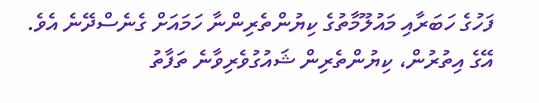ފަހުގެ ހަބަރާއި މައުލޫމާތުގެ ކިޔުންތެރިންނާ ހަމައަށް ގެނެސްދޭނެ އެވެ. އޭގެ އިތުރުން، ކިޔުންތެރިން ޝައުގުވެރިވާނެ ތަފާތު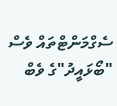ސެގްމަންޓްތައް ވެސް "ބޯޅައީދު"ގެ ވެބް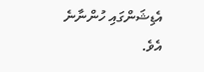އެޑިޝަންގައި ހުންނާނެ އެވެ.